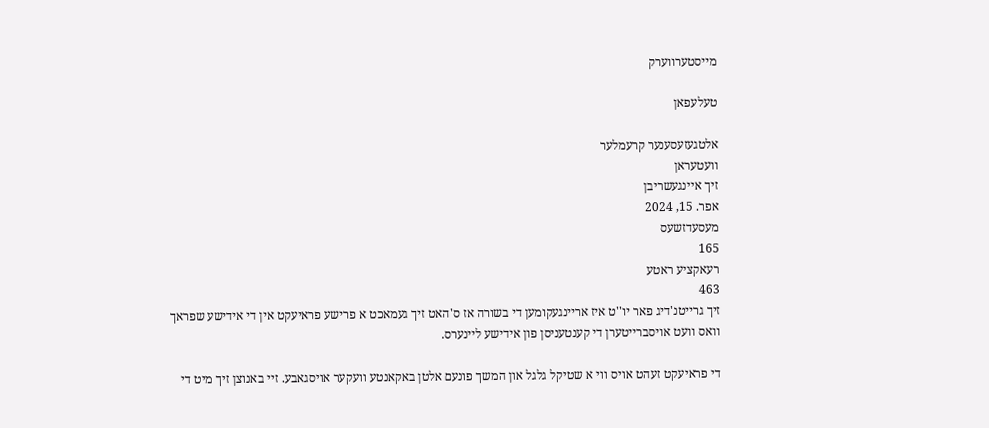מייסטערווערק

טעלעפאן

אלטגעזעסענער קרעמלער
וועטעראן
זיך איינגעשריבן
אפר. 15, 2024
מעסעדזשעס
165
רעאקציע ראטע
463
זיך גרייטנ'דיג פאר יו''ט איז אריינגעקומען די בשורה אז ס'האט זיך געמאכט א פרישע פראיעקט אין די אידישע שפראך וואס וועט אויסברייטערן די קענטעניסן פון אידישע ליינערס.

די פראיעקט זעהט אויס ווי א שטיקל גלגל און המשך פונעם אלטן באקאנטע וועקער אויסגאבע. זיי באנוצן זיך מיט די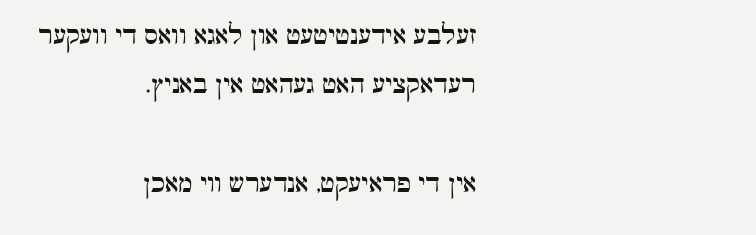זעלבע אידענטיטעט און לאגא וואס די וועקער רעדאקציע האט געהאט אין באניץ.

אין די פראיעקט, אנדערש ווי מאכן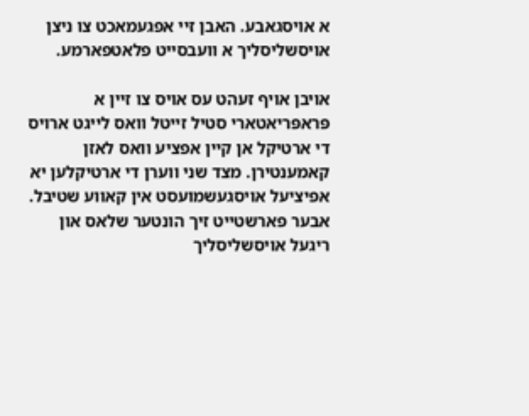א אויסגאבע. האבן זיי אפגעמאכט צו ניצן אויסשליסליך א וועבסייט פלאטפארמע.

אויבן אויף זעהט עס אויס צו זיין א פּראפּריאטארי סטיל זייטל וואס לייגט ארויס די ארטיקל אן קיין אפציע וואס לאזן קאמענטירן. מצד שני ווערן די ארטיקלען יא אפיציעל אויסגעשמועסט אין קאווע שטיבל. אבער פארשטייט זיך הונטער שלאס און ריגעל אויסשליסליך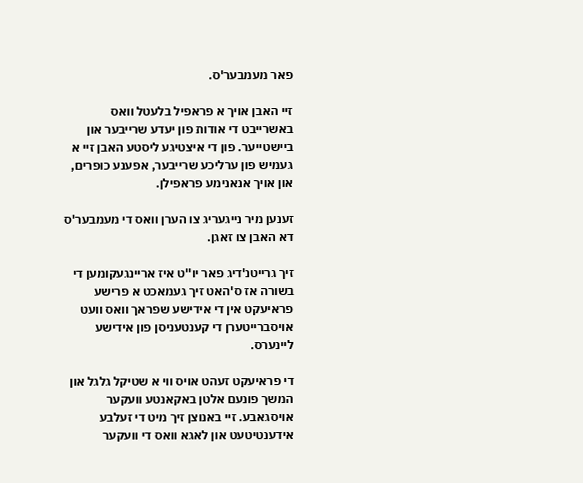פאר מעמבער'ס.

זיי האבן אויך א פראפיל בלעטל וואס באשרייבט די אודות פון יעדע שרייבער און ביישטייער. פון די איצטיגע ליסטע האבן זיי א געמיש פון ערליכע שרייבער, אפענע כופרים, און אויך אנאנימע פראפילן.

זענען מיר נייגעריג צו הערן וואס די מעמבער'ס דא האבן צו זאגן.

זיך גרייטנ'דיג פאר יו''ט איז אריינגעקומען די בשורה אז ס'האט זיך געמאכט א פרישע פראיעקט אין די אידישע שפראך וואס וועט אויסברייטערן די קענטעניסן פון אידישע ליינערס.

די פראיעקט זעהט אויס ווי א שטיקל גלגל און המשך פונעם אלטן באקאנטע וועקער אויסגאבע. זיי באנוצן זיך מיט די זעלבע אידענטיטעט און לאגא וואס די וועקער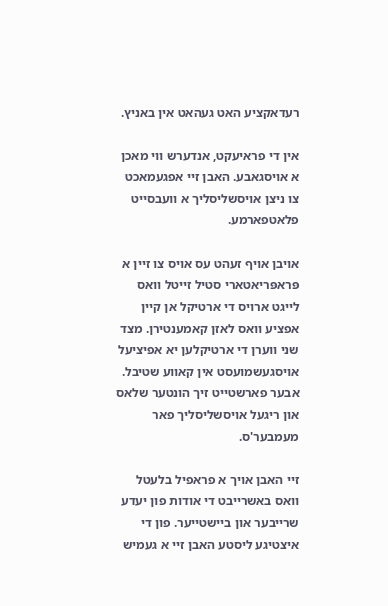רעדאקציע האט געהאט אין באניץ.

אין די פראיעקט, אנדערש ווי מאכן א אויסגאבע. האבן זיי אפגעמאכט צו ניצן אויסשליסליך א וועבסייט פלאטפארמע.

אויבן אויף זעהט עס אויס צו זיין א פּראפּריאטארי סטיל זייטל וואס לייגט ארויס די ארטיקל אן קיין אפציע וואס לאזן קאמענטירן. מצד שני ווערן די ארטיקלען יא אפיציעל אויסגעשמועסט אין קאווע שטיבל. אבער פארשטייט זיך הונטער שלאס און ריגעל אויסשליסליך פאר מעמבער'ס.

זיי האבן אויך א פראפיל בלעטל וואס באשרייבט די אודות פון יעדע שרייבער און ביישטייער. פון די איצטיגע ליסטע האבן זיי א געמיש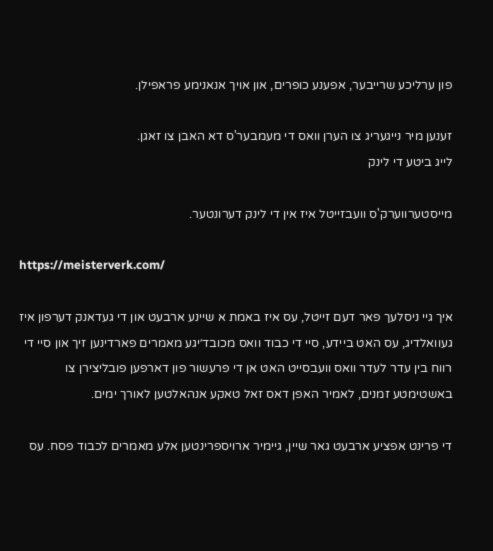פון ערליכע שרייבער, אפענע כופרים, און אויך אנאנימע פראפילן.

זענען מיר נייגעריג צו הערן וואס די מעמבער'ס דא האבן צו זאגן.
לייג ביטע די לינק

מייסטערווערק'ס וועבזייטל איז אין די לינק דערונטער.

https://meisterverk.com/

איך גיי ניסלעך פאר דעם זייטל, עס איז באמת א שיינע ארבעט און די געדאנק דערפון איז געוואלדיג, עס האט ביידע, סיי די כבוד וואס מכובד׳יגע מאמרים פארדינען זיך און סיי די רווח בין עדר לעדר וואס וועבסייט האט אן די פרעשור פון דארפען פובליצירן צו באשטימטע זמנים, לאמיר האפן דאס זאל טאקע אנהאלטען לאורך ימים.

די פרינט אפציע ארבעט גאר שיין, גיימיר ארויספרינטען אלע מאמרים לכבוד פסח. עס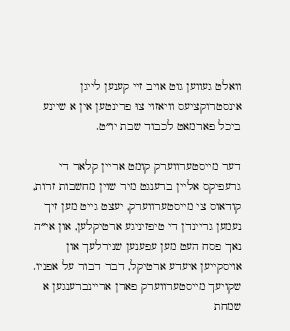וואלט געווען גוט אויב זיי קענען לייגן אינסטרוקציעס וויאזוי צוּ פרינטען אין א שיינע ביכל פארמאט לכבוד שבת יו״ט.

דער מייסטערווערק קומט אריין קלאר די גרעפיקס אליין ברענגט מיר שוין מחשבות זרות, קודאוס צי מייסטערווערק, יעצט גייט מען זיך נעמען גריינדן די טיפזיניגע ארטיקלען, און אי״ה נאך פסח העט מען עפענען שנירלעך און אויסקייען איעדע ארטיקל, דבר דבור על אפניו.
שקויעך מייסטערווערק פארן אריינברענגען א שמחת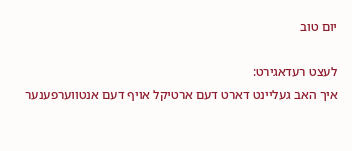יום טוב

לעצט רעדאגירט:
איך האב געליינט דארט דעם ארטיקל אויף דעם אנטווערפענער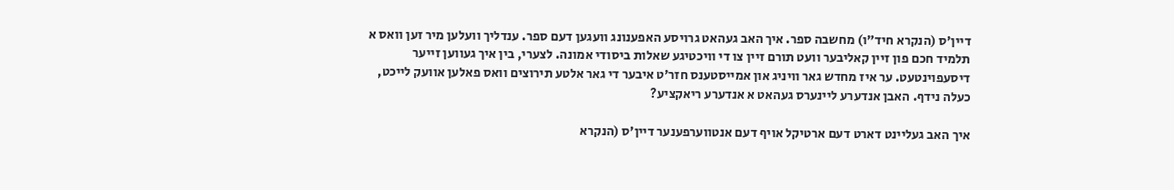דיין'ס (הנקרא חיד"ו) מחשבה ספר. איך האב געהאט גרויסע האפענונג וועגען דעם ספר. ענדליך וועלען מיר זען וואס א תלמיד חכם פון זיין קאליבער וועט תורם זיין צו די וויכטיגע שאלות ביסודי אמונה. לצערי, בין איך געווען זייער דיסעפוינטעט. ער איז מחדש גאר וויניג און אמייסטענס חזר'ט איבער די גאר אלטע תירוצים וואס פאלען אוועק לייכט, כעלה נידף. האבן אנדערע ליינערס געהאט א אנדערע ריאקציע?

איך האב געליינט דארט דעם ארטיקל אויף דעם אנטווערפענער דיין'ס (הנקרא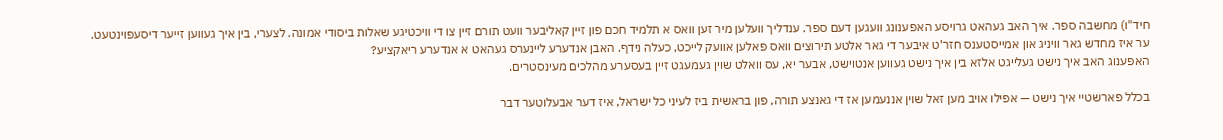חיד"ו) מחשבה ספר. איך האב געהאט גרויסע האפענונג וועגען דעם ספר. ענדליך וועלען מיר זען וואס א תלמיד חכם פון זיין קאליבער וועט תורם זיין צו די וויכטיגע שאלות ביסודי אמונה. לצערי, בין איך געווען זייער דיסעפוינטעט. ער איז מחדש גאר וויניג און אמייסטענס חזר'ט איבער די גאר אלטע תירוצים וואס פאלען אוועק לייכט, כעלה נידף. האבן אנדערע ליינערס געהאט א אנדערע ריאקציע?
האפענוג האב איך נישט געלייגט אלזא בין איך נישט געווען אנטוישט, אבער יא, עס וואלט שוין געמעגט זיין בעסערע מהלכים מעינסטרים.

בכלל פארשטיי איך נישט — אפילו אויב מען זאל שוין אננעמען אז די גאנצע תורה, פון בראשית ביז לעיני כל ישראל, איז דער אבעלוטער דבר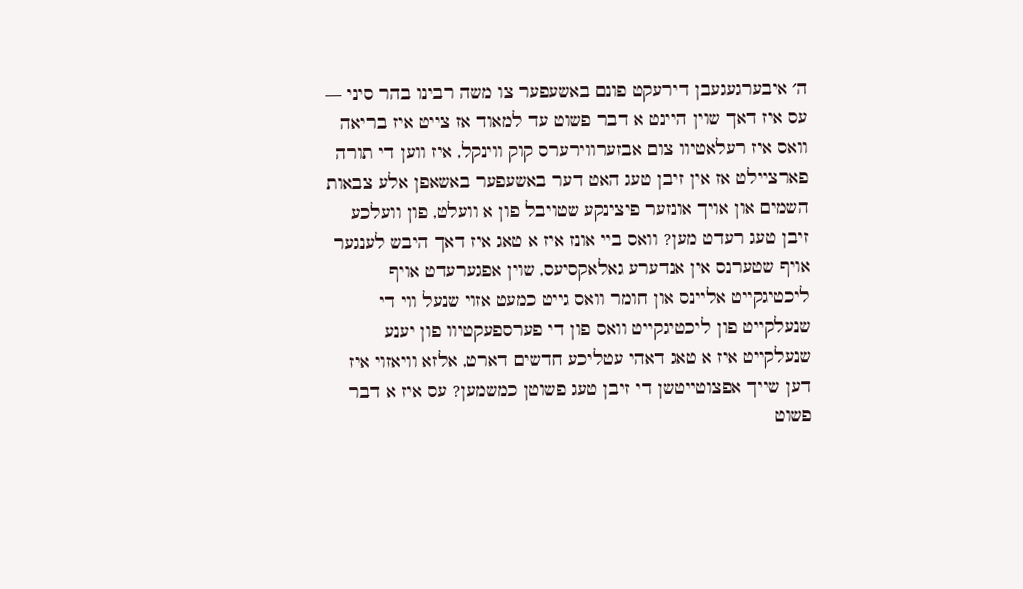ה׳ איבערגעגעבן דירעקט פונם באשעפער צו משה רבינו בהר סיני — עס איז דאך שוין היינט א דבר פשוט עד למאוד אז צייט איז בריאה וואס איז רעלאטיוו צום אבזערווירערס קוק ווינקל, איז ווען די תורה פארציילט אז אין זיבן טעג האט דער באשעפער באשאפן אלע צבאות השמים און אויך אונזער פיצינקע שטויבל פון א וועלט, פון וועלכע זיבן טעג רעדט מען? וואס ביי אונז איז א טאג איז דאך היבש לענגער אויף שטערנס אין אנדערע גאלאקסיעס, שוין אפגערעדט אויף ליכטיגקייט אליינס און חומר וואס גייט כמעט אזוי שנעל ווי די שנעלקייט פון ליכטיגקייט וואס פון די פערספעקטיוו פון יענע שנעלקייט איז א טאג דאהי עטליכע חדשים דארט, אלזא וויאזוי איז דען שייך אפצוטייטשן די זיבן טעג פשוטן כמשמען? עס איז א דבר פשוט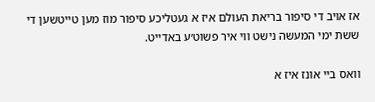אז אויב די סיפור בריאת העולם איז א געטליכע סיפור מוז מען טייטשען די ששת ימי המעשה נישט ווי איר פשוט׳ע באדייט.

וואס ביי אונז איז א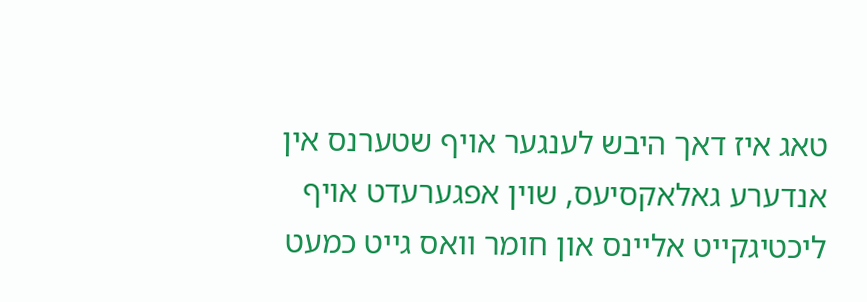טאג איז דאך היבש לענגער אויף שטערנס אין אנדערע גאלאקסיעס, שוין אפגערעדט אויף ליכטיגקייט אליינס און חומר וואס גייט כמעט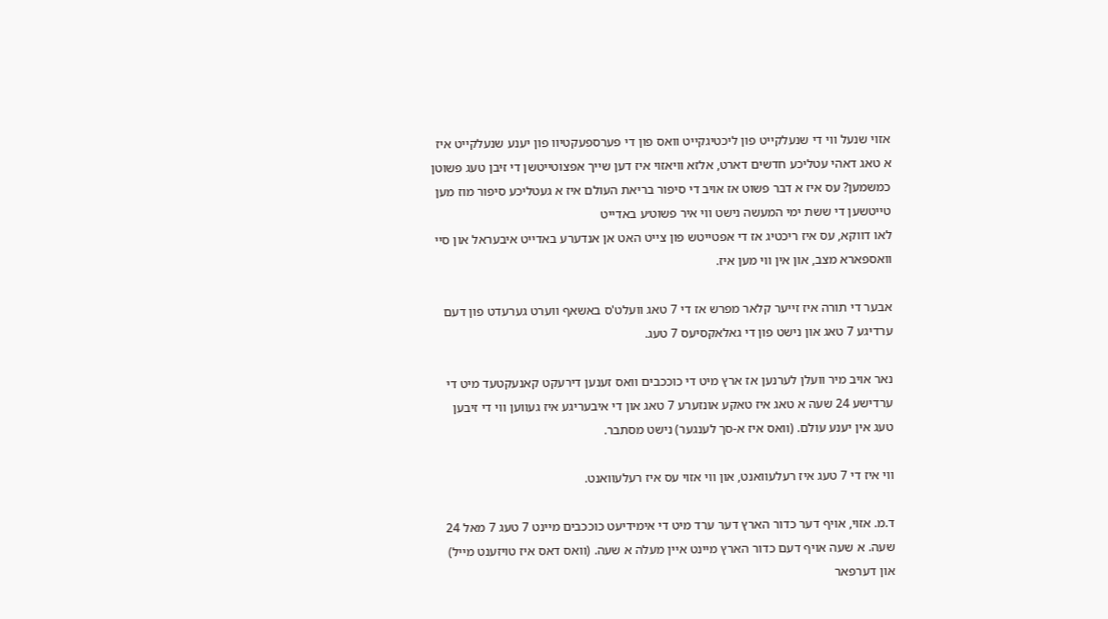אזוי שנעל ווי די שנעלקייט פון ליכטיגקייט וואס פון די פערספעקטיוו פון יענע שנעלקייט איז א טאג דאהי עטליכע חדשים דארט, אלזא וויאזוי איז דען שייך אפצוטייטשן די זיבן טעג פשוטן כמשמען? עס איז א דבר פשוט אז אויב די סיפור בריאת העולם איז א געטליכע סיפור מוז מען טייטשען די ששת ימי המעשה נישט ווי איר פשוט׳ע באדייט
לאו דווקא, עס איז ריכטיג אז די אפטייטש פון צייט האט אן אנדערע באדייט איבעראל און סיי וואספארא מצב, און אין ווי מען איז.

אבער די תורה איז זייער קלאר מפרש אז די 7 טאג וועלט'ס באשאף ווערט גערעדט פון דעם ערדיגע 7 טאג און נישט פון די גאלאקסיעס 7 טעג.

נאר אויב מיר וועלן לערנען אז ארץ מיט די כוככבים וואס זענען דירעקט קאנעקטעד מיט די ערדישע 24 שעה א טאג איז טאקע אונזערע 7 טאג און די איבעריגע איז געווען ווי די זיבען טעג אין יענע עולם. (וואס איז א-סך לענגער) נישט מסתבר.

ווי איז די 7 טעג איז רעלעוואנט, און ווי אזוי עס איז רעלעוואנט.

ד.מ. אזוי, אויף דער כדור הארץ דער ערד מיט די אימידיעט כוככבים מיינט 7 טעג 7 מאל 24 שעה. א שעה אויף דעם כדור הארץ מיינט איין מעלה א שעה. (וואס דאס איז טויזענט מייל) און דערפאר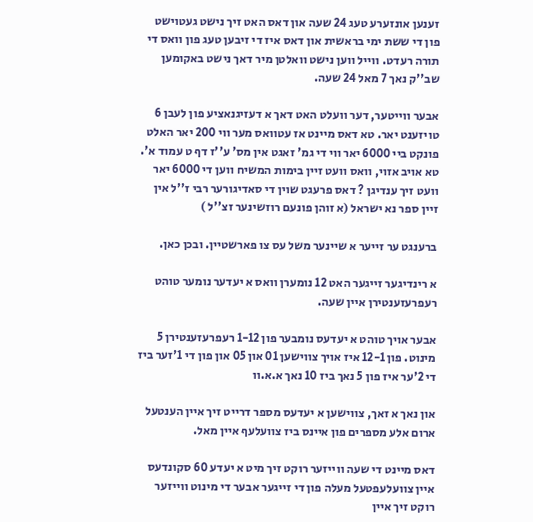זענען אונזערע טעג 24 שעה און דאס האט זיך נישט געטוישט פון די ששת ימי בראשית און דאס איז די זיבען טעג פון וואס די תורה רעדט. ווייל ווען נישט וואלטן מיר דאך נישט באקומען שב''ק נאך 7 מאל 24 שעה.

אבער ווייטער, דער וועלט האט דאך א דעזיגנאציע פון לעבן 6 טויזענט יאר. טא דאס מיינט אז עטוואס מער ווי 200 יאר האלט פונקט ביי 6000 יאר ווי די גמ' זאגט אין מס' ע''ז דף ט עמוד א'. טא אויב אזוי, וואס וועט זיין בימות המשיח ווען די 6000 יאר וועט זיך ענדיגן ? דאס פרעגט שוין די סאדיגורער רבי ז''ל אין זיין ספר נא ישראל (א זוהן פונעם רוזשינער זצ''ל )

ברענגט ער זייער א שיינער משל עס צו פארשטיין. ובכן כאן.

א רינדיגער זייגער האט 12 נומערן וואס א יעדער נומער טוהט רעפרעזענטירן איין שעה.

אבער אויך טוהט א יעדעס נומבער פון 1-12 רעפרעזענטירן 5 מינוט. פון 12-1 איז אויך צווישען 01 און 05 און פון די 1'זער ביז די 2'ער איז פון 5 נאך ביז 10 נאך א.א.וו

און נאך א זאך, צווישען א יעדעס מספר דרייט זיך איין הענטעל ארום אלע מספרים פון איינס ביז צוועלעף איין מאל.

דאס מיינט די שעה ווייזער רוקט זיך מיט א יעדע 60 סקונדעס איין צוועלעפטעל מעלה פון די זייגער אבער די מינוט ווייזער רוקט זיך איין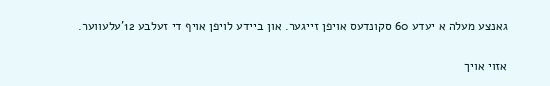גאנצע מעלה א יעדע 60 סקונדעס אויפן זייגער. און ביידע לויפן אויף די זעלבע 12'עלעווער.

אזוי אויך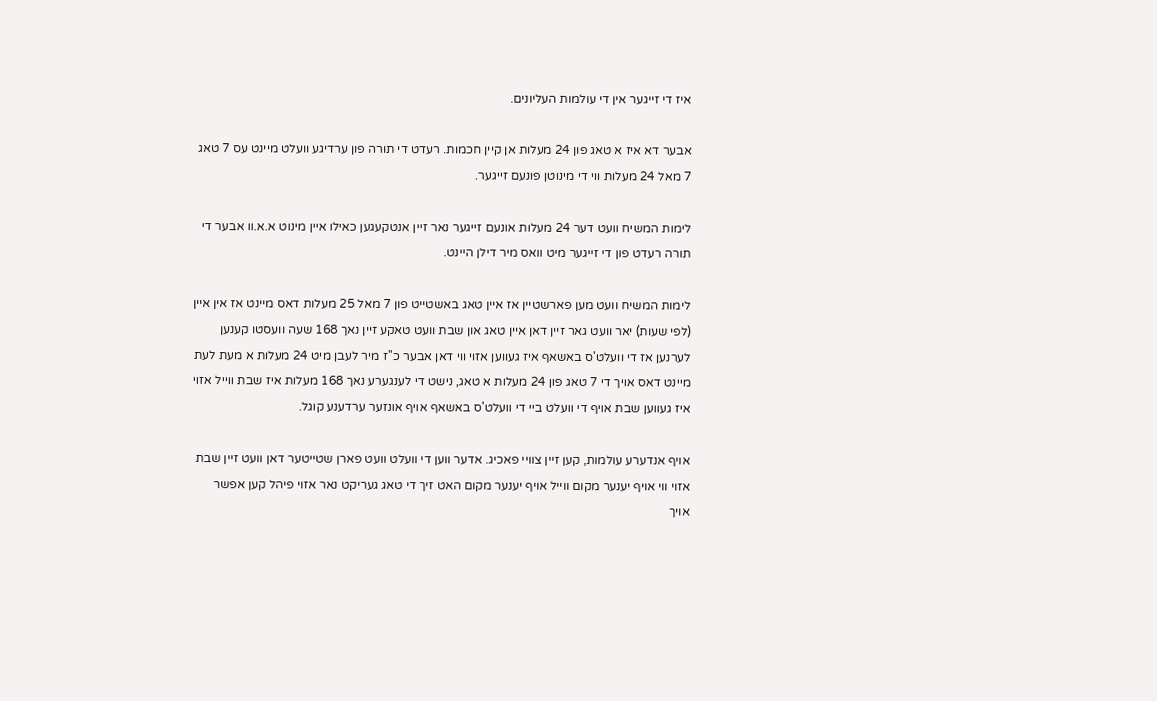איז די זייגער אין די עולמות העליונים.

אבער דא איז א טאג פון 24 מעלות אן קיין חכמות. רעדט די תורה פון ערדיגע וועלט מיינט עס 7 טאג 7 מאל 24 מעלות ווי די מינוטן פונעם זייגער.

לימות המשיח וועט דער 24 מעלות אונעם זייגער נאר זיין אנטקעגען כאילו איין מינוט א.א.וו אבער די תורה רעדט פון די זייגער מיט וואס מיר דילן היינט.

לימות המשיח וועט מען פארשטיין אז איין טאג באשטייט פון 7 מאל 25 מעלות דאס מיינט אז אין איין (לפי שעות) יאר וועט גאר זיין דאן איין טאג און שבת וועט טאקע זיין נאך 168 שעה וועסטו קענען לערנען אז די וועלט'ס באשאף איז געווען אזוי ווי דאן אבער כ''ז מיר לעבן מיט 24 מעלות א מעת לעת מיינט דאס אויך די 7 טאג פון 24 מעלות א טאג, נישט די לענגערע נאך 168 מעלות איז שבת ווייל אזוי איז געווען שבת אויף די וועלט ביי די וועלט'ס באשאף אויף אונזער ערדענע קוגל.

אויף אנדערע עולמות, קען זיין צוויי פאכיג. אדער ווען די וועלט וועט פארן שטייטער דאן וועט זיין שבת אזוי ווי אויף יענער מקום ווייל אויף יענער מקום האט זיך די טאג געריקט נאר אזוי פיהל קען אפשר אויך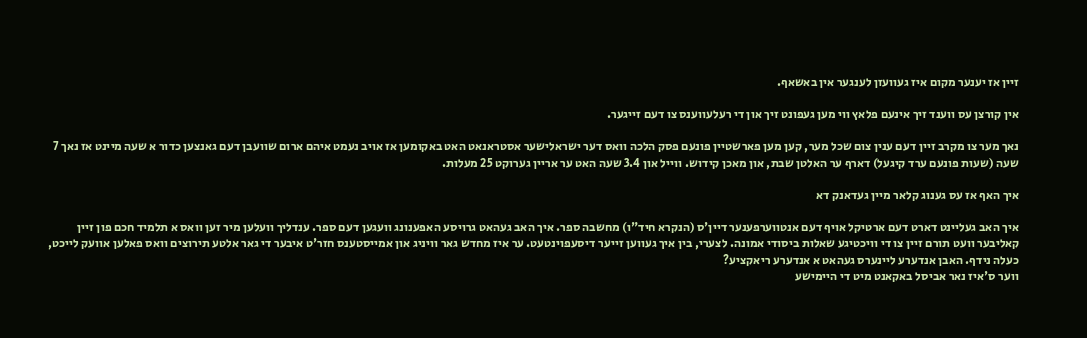זיין אז יענער מקום איז געוועזן לענגער אין באשאף.

אין קורצן עס ווענד זיך אינעם פלאץ ווי מען געפונט זיך און די רעלעווענס צו דעם זייגער.

נאך מער צו מקרב זיין דעם ענין צום שכל מער, קען מען פארשטיין פונעם פסק הלכה וואס דער ישראלישער אסטראנאט האט באקומען אז אויב נעמט איהם ארום שוועבן דעם גאנצען כדור א שעה מיינט אז נאך 7 שעה (שעות פונעם ערד קיגעל) דארף ער האלטן שבת, און מאכן קידוש. ווייל און 3.4 שעה האט ער אריין גערוקט 25 מעלות.

איך האף אז עס גענוג קלאר מיין געדאנק דא

איך האב געליינט דארט דעם ארטיקל אויף דעם אנטווערפענער דיין'ס (הנקרא חיד"ו) מחשבה ספר. איך האב געהאט גרויסע האפענונג וועגען דעם ספר. ענדליך וועלען מיר זען וואס א תלמיד חכם פון זיין קאליבער וועט תורם זיין צו די וויכטיגע שאלות ביסודי אמונה. לצערי, בין איך געווען זייער דיסעפוינטעט. ער איז מחדש גאר וויניג און אמייסטענס חזר'ט איבער די גאר אלטע תירוצים וואס פאלען אוועק לייכט, כעלה נידף. האבן אנדערע ליינערס געהאט א אנדערע ריאקציע?
ווער ס'איז נאר אביסל באקאנט מיט די היימישע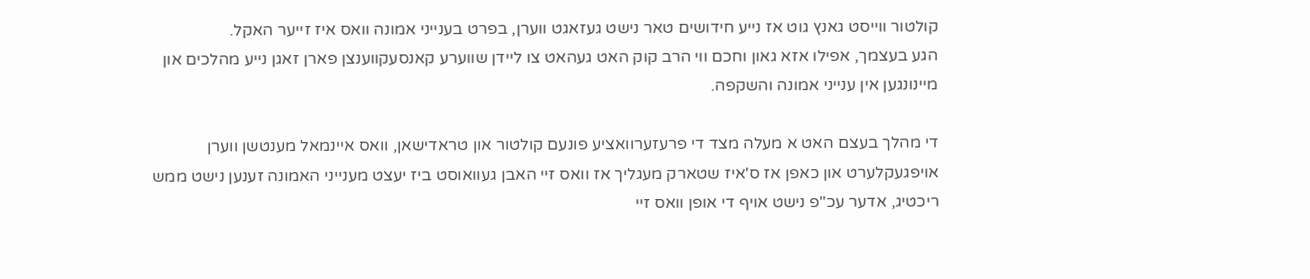קולטור ווייסט גאנץ גוט אז נייע חידושים טאר נישט געזאגט ווערן, בפרט בענייני אמונה וואס איז זייער האקל.
הגע בעצמך, אפילו אזא גאון וחכם ווי הרב קוק האט געהאט צו ליידן שווערע קאנסעקווענצן פארן זאגן נייע מהלכים און מיינונגען אין ענייני אמונה והשקפה.

די מהלך בעצם האט א מעלה מצד די פרעזערוואציע פונעם קולטור און טראדישאן, וואס איינמאל מענטשן ווערן אויפגעקלערט און כאפן אז ס'איז שטארק מעגליך אז וואס זיי האבן געוואוסט ביז יעצט מענייני האמונה זענען נישט ממש ריכטיג, אדער עכ"פ נישט אויף די אופן וואס זיי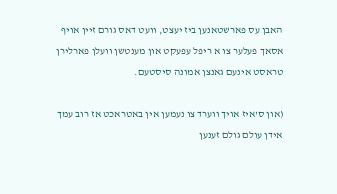האבן עס פארשטאנען ביז יעצט, וועט דאס גורם זיין אויף אסאך פעלער צו א ריפל עפעקט און מענטשן וועלן פארלירן טראסט אינעם גאנצן אמונה סיסטעם.

(און ס'איז אויך ווערד צו נעמען אין באטראכט אז רוב עמך אידן עולם גולם זענען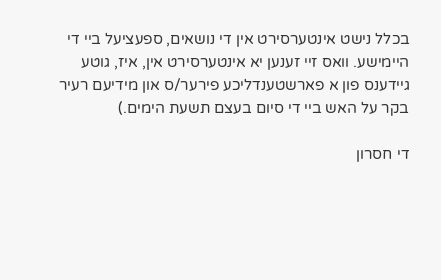בכלל נישט אינטערסירט אין די נושאים, ספעציעל ביי די היימישע. וואס זיי זענען יא אינטערסירט אין, איז, גוטע גיידענס פון א פארשטענדליכע פירער/ס און מידיעם רעיר בקר על האש ביי די סיום בעצם תשעת הימים.)

די חסרון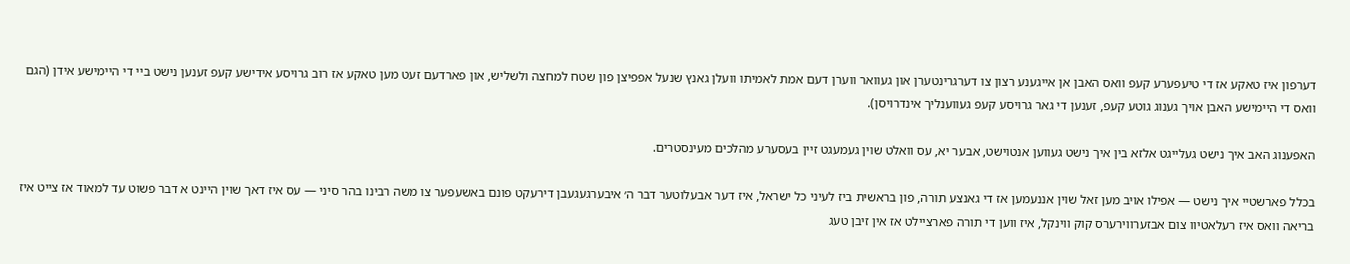דערפון איז טאקע אז די טיעפערע קעפ וואס האבן אן אייגענע רצון צו דערגרינטערן און געוואר ווערן דעם אמת לאמיתו וועלן גאנץ שנעל אפפיצן פון שטח למחצה ולשליש, און פארדעם זעט מען טאקע אז רוב גרויסע אידישע קעפ זענען נישט ביי די היימישע אידן (הגם וואס די היימישע האבן אויך גענוג גוטע קעפ, זענען די גאר גרויסע קעפ געווענליך אינדרויסן).

האפענוג האב איך נישט געלייגט אלזא בין איך נישט געווען אנטוישט, אבער יא, עס וואלט שוין געמעגט זיין בעסערע מהלכים מעינסטרים.

בכלל פארשטיי איך נישט — אפילו אויב מען זאל שוין אננעמען אז די גאנצע תורה, פון בראשית ביז לעיני כל ישראל, איז דער אבעלוטער דבר ה׳ איבערגעגעבן דירעקט פונם באשעפער צו משה רבינו בהר סיני — עס איז דאך שוין היינט א דבר פשוט עד למאוד אז צייט איז בריאה וואס איז רעלאטיוו צום אבזערווירערס קוק ווינקל, איז ווען די תורה פארציילט אז אין זיבן טעג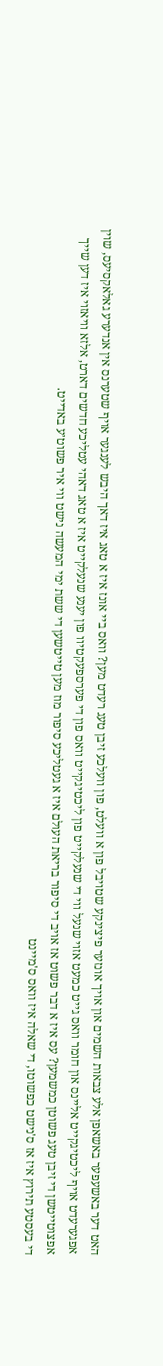האט דער באשעפער באשאפן אלע צבאות השמים און אויך אונזער פיצינקע שטויבל פון א וועלט, פון וועלכע זיבן טעג רעדט מען? וואס ביי אונז איז א טאג איז דאך היבש לענגער אויף שטערנס אין אנדערע גאלאקסיעס, שוין אפגערעדט אויף ליכטיגקייט אליינס און חומר וואס גייט כמעט אזוי שנעל ווי די שנעלקייט פון ליכטיגקייט וואס פון די פערספעקטיוו פון יענע שנעלקייט איז א טאג דאהי עטליכע חדשים דארט, אלזא וויאזוי איז דען שייך אפצוטייטשן די זיבן טעג פשוטן כמשמען? עס איז א דבר פשוט אז אויב די סיפור בריאת העולם איז א געטליכע סיפור מוז מען טייטשען די ששת ימי המעשה נישט ווי איר פשוט׳ע באדייט.
די בעסטע תירוץ איז אז ס'נישט כפשוטו, די שאלה איז וואס ס'מיינט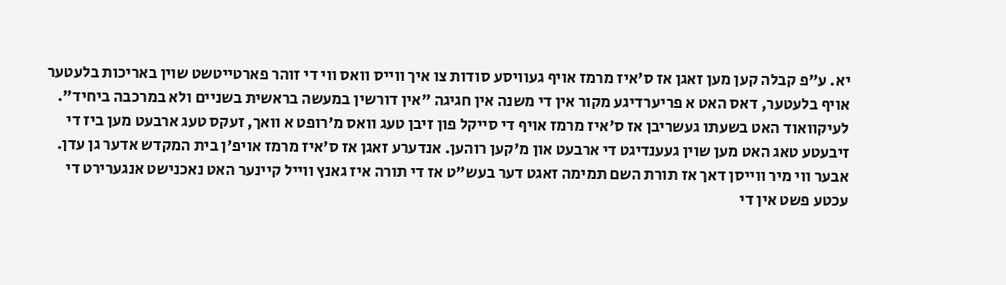יא. ע"פ קבלה קען מען זאגן אז ס'איז מרמז אויף געוויסע סודות צו איך ווייס וואס ווי די זוהר פארטייטשט שוין באריכות בלעטער אויף בלעטער, דאס האט א פריערדיגע מקור אין די משנה אין חגיגה "אין דורשין במעשה בראשית בשניים ולא במרכבה ביחיד". לעיקוואוד האט בשעתו געשריבן אז ס'איז מרמז אויף די סייקל פון זיבן טעג וואס מ'רופט א וואך, זעקס טעג ארבעט מען ביז די זיבעטע טאג האט מען שוין געענדיגט די ארבעט און מ'קען רוהען. אנדערע זאגן אז ס'איז מרמז אויפ'ן בית המקדש אדער גן עדן. אבער ווי מיר ווייסן דאך אז תורת השם תמימה זאגט דער בעש"ט אז די תורה איז גאנץ ווייל קיינער האט נאכנישט אנגערירט די עכטע פשט אין די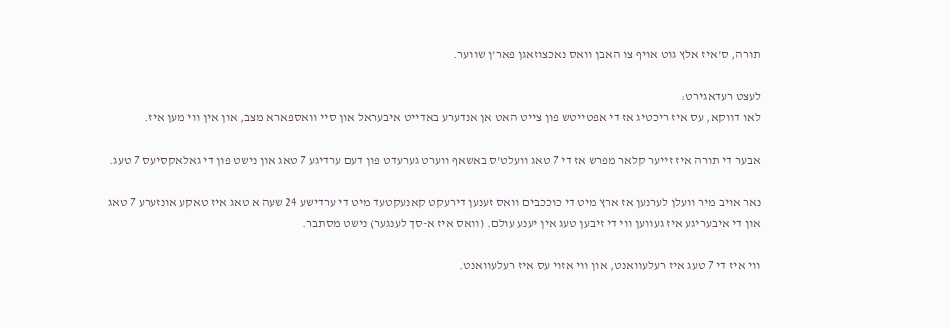תורה, ס'איז אלץ גוט אויף צו האבן וואס נאכצוזאגן פאר'ן שווער.

לעצט רעדאגירט:
לאו דווקא, עס איז ריכטיג אז די אפטייטש פון צייט האט אן אנדערע באדייט איבעראל און סיי וואספארא מצב, און אין ווי מען איז.

אבער די תורה איז זייער קלאר מפרש אז די 7 טאג וועלט'ס באשאף ווערט גערעדט פון דעם ערדיגע 7 טאג און נישט פון די גאלאקסיעס 7 טעג.

נאר אויב מיר וועלן לערנען אז ארץ מיט די כוככבים וואס זענען דירעקט קאנעקטעד מיט די ערדישע 24 שעה א טאג איז טאקע אונזערע 7 טאג און די איבעריגע איז געווען ווי די זיבען טעג אין יענע עולם. (וואס איז א-סך לענגער) נישט מסתבר.

ווי איז די 7 טעג איז רעלעוואנט, און ווי אזוי עס איז רעלעוואנט.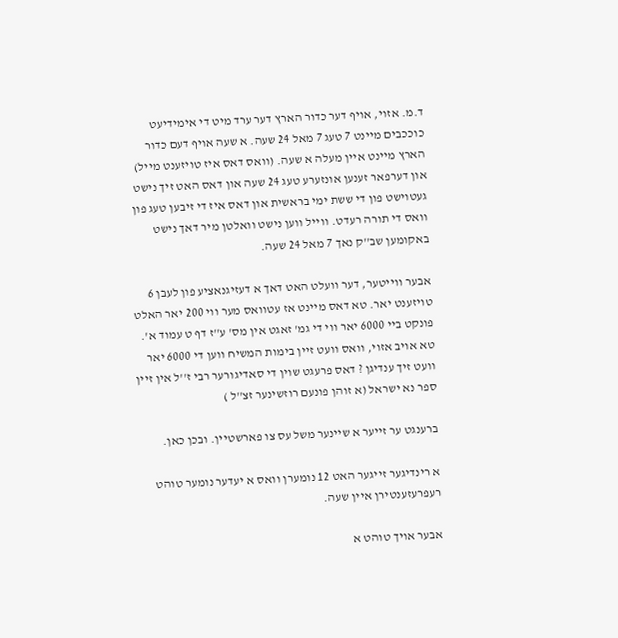ד.מ. אזוי, אויף דער כדור הארץ דער ערד מיט די אימידיעט כוככבים מיינט 7 טעג 7 מאל 24 שעה. א שעה אויף דעם כדור הארץ מיינט איין מעלה א שעה. (וואס דאס איז טויזענט מייל) און דערפאר זענען אונזערע טעג 24 שעה און דאס האט זיך נישט געטוישט פון די ששת ימי בראשית און דאס איז די זיבען טעג פון וואס די תורה רעדט. ווייל ווען נישט וואלטן מיר דאך נישט באקומען שב''ק נאך 7 מאל 24 שעה.

אבער ווייטער, דער וועלט האט דאך א דעזיגנאציע פון לעבן 6 טויזענט יאר. טא דאס מיינט אז עטוואס מער ווי 200 יאר האלט פונקט ביי 6000 יאר ווי די גמ' זאגט אין מס' ע''ז דף ט עמוד א'. טא אויב אזוי, וואס וועט זיין בימות המשיח ווען די 6000 יאר וועט זיך ענדיגן ? דאס פרעגט שוין די סאדיגורער רבי ז''ל אין זיין ספר נא ישראל (א זוהן פונעם רוזשינער זצ''ל )

ברענגט ער זייער א שיינער משל עס צו פארשטיין. ובכן כאן.

א רינדיגער זייגער האט 12 נומערן וואס א יעדער נומער טוהט רעפרעזענטירן איין שעה.

אבער אויך טוהט א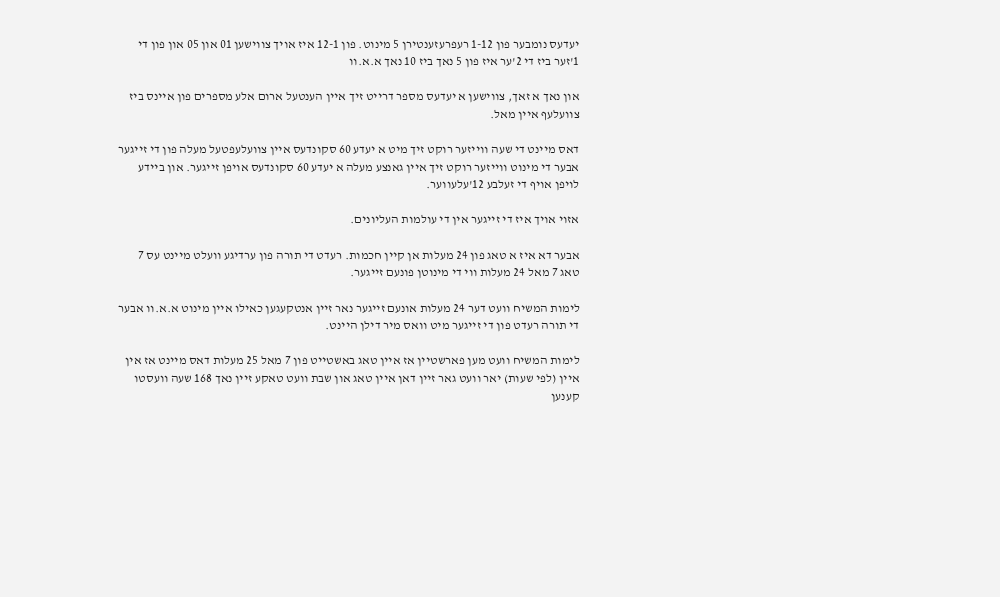יעדעס נומבער פון 1-12 רעפרעזענטירן 5 מינוט. פון 12-1 איז אויך צווישען 01 און 05 און פון די 1'זער ביז די 2'ער איז פון 5 נאך ביז 10 נאך א.א.וו

און נאך א זאך, צווישען א יעדעס מספר דרייט זיך איין הענטעל ארום אלע מספרים פון איינס ביז צוועלעף איין מאל.

דאס מיינט די שעה ווייזער רוקט זיך מיט א יעדע 60 סקונדעס איין צוועלעפטעל מעלה פון די זייגער אבער די מינוט ווייזער רוקט זיך איין גאנצע מעלה א יעדע 60 סקונדעס אויפן זייגער. און ביידע לויפן אויף די זעלבע 12'עלעווער.

אזוי אויך איז די זייגער אין די עולמות העליונים.

אבער דא איז א טאג פון 24 מעלות אן קיין חכמות. רעדט די תורה פון ערדיגע וועלט מיינט עס 7 טאג 7 מאל 24 מעלות ווי די מינוטן פונעם זייגער.

לימות המשיח וועט דער 24 מעלות אונעם זייגער נאר זיין אנטקעגען כאילו איין מינוט א.א.וו אבער די תורה רעדט פון די זייגער מיט וואס מיר דילן היינט.

לימות המשיח וועט מען פארשטיין אז איין טאג באשטייט פון 7 מאל 25 מעלות דאס מיינט אז אין איין (לפי שעות) יאר וועט גאר זיין דאן איין טאג און שבת וועט טאקע זיין נאך 168 שעה וועסטו קענען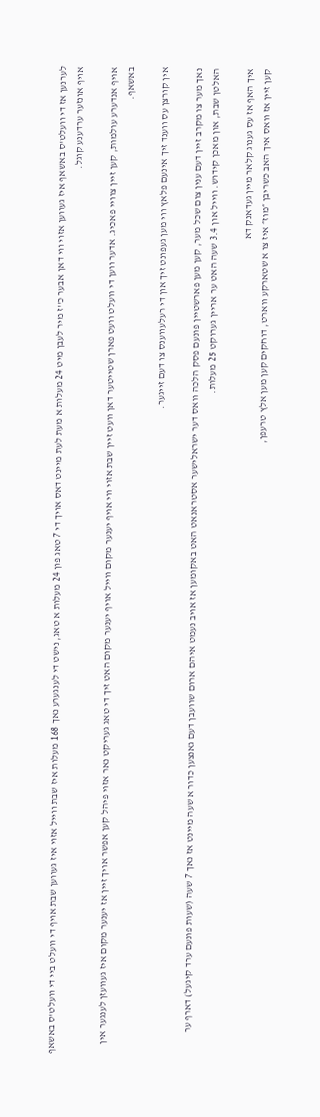לערנען אז די וועלט'ס באשאף איז געווען אזוי ווי דאן אבער כ''ז מיר לעבן מיט 24 מעלות א מעת לעת מיינט דאס אויך די 7 טאג פון 24 מעלות א טאג, נישט די לענגערע נאך 168 מעלות איז שבת ווייל אזוי איז געווען שבת אויף די וועלט ביי די וועלט'ס באשאף אויף אונזער ערדענע קוגל.

אויף אנדערע עולמות, קען זיין צוויי פאכיג. אדער ווען די וועלט וועט פארן שטייטער דאן וועט זיין שבת אזוי ווי אויף יענער מקום ווייל אויף יענער מקום האט זיך די טאג געריקט נאר אזוי פיהל קען אפשר אויך זיין אז יענער מקום איז געוועזן לענגער אין באשאף.

אין קורצן עס ווענד זיך אינעם פלאץ ווי מען געפונט זיך און די רעלעווענס צו דעם זייגער.

נאך מער צו מקרב זיין דעם ענין צום שכל מער, קען מען פארשטיין פונעם פסק הלכה וואס דער ישראלישער אסטראנאט האט באקומען אז אויב נעמט איהם ארום שוועבן דעם גאנצען כדור א שעה מיינט אז נאך 7 שעה (שעות פונעם ערד קיגעל) דארף ער האלטן שבת, און מאכן קידוש. ווייל און 3.4 שעה האט ער אריין גערוקט 25 מעלות.

איך האף אז עס גענוג קלאר מיין געדאנק דא
קען זיין אז וואס איך האב כשריבן ״מוז״ איז צו א שטארקע ווארט, דוחקים קען מען אלץ טרעפן,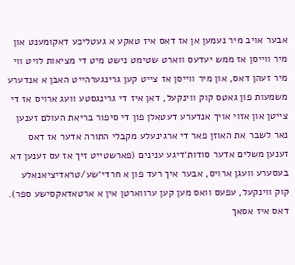אבער אויב מיר נעמען אן אז דאס איז טאקע א געטליכע דאקומענט און מיר ווייסן אז ממש יעדעס ווארט שטימט נישט מיט די מציאות לויט ווי מיר זעהן דאס, און מיר ווייסן אז צייט קען גרינגערהייט האבן א אנדערע משמעות פון גאטס קוק ווינקעל, דאן איז די גרינגסטע וועג ארויס אז די צייטן און אזוי אויך אנדערע דעטאלן פון די סיפור בריאת העולם זענען נאר לשבר את האוזן פאר די ארגינעלע מקבלי התורה אדער אז דאס זענען משלים אדער סודות׳דיגע ענינים (פארשטייט זיך אז עס זענען דא בעסערע וועגן ארויס, אבער איך רעד פון א חרדי׳שע/טראדיציאנאלע קוק ווינקעל, עפעס וואס מען קען ערווארטן אין א ארטאדאקסישע ספר). דאס איז אסאך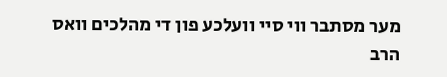מער מסתבר ווי סיי וועלכע פון די מהלכים וואס הרב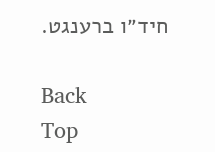חיד״ו ברענגט.

Back
Top